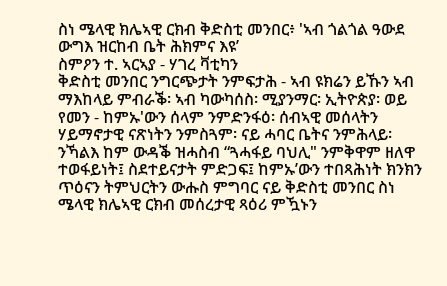ስነ ሜላዊ ክሌኣዊ ርክብ ቅድስቲ መንበር፥ 'ኣብ ጎልጎል ዓውደ ውግእ ዝርከብ ቤት ሕክምና እዩ’
ስምዖን ተ. ኣርኣያ - ሃገረ ቫቲካን
ቅድስቲ መንበር ንግርጭታት ንምፍታሕ - ኣብ ዩክሬን ይኹን ኣብ ማእከላይ ምብራቕ፡ ኣብ ካውካሰስ፡ ሚያንማር፡ ኢትዮጵያ፡ ወይ የመን - ከምኡ'ውን ሰላም ንምድንፋዕ፡ ሰብኣዊ መሰላትን ሃይማኖታዊ ናጽነትን ንምስጓም፡ ናይ ሓባር ቤትና ንምሕላይ፡ ንኻልእ ከም ውዳቕ ዝሓስብ “ጓሓፋይ ባህሊ" ንምቅዋም ዘለዋ ተወፋይነት፤ ስደተይናታት ምድጋፍ፤ ከምኡ’ውን ተበጻሕነት ክንክን ጥዕናን ትምህርትን ውሑስ ምግባር ናይ ቅድስቲ መንበር ስነ ሜላዊ ክሌኣዊ ርክብ መሰረታዊ ጻዕሪ ምዃኑን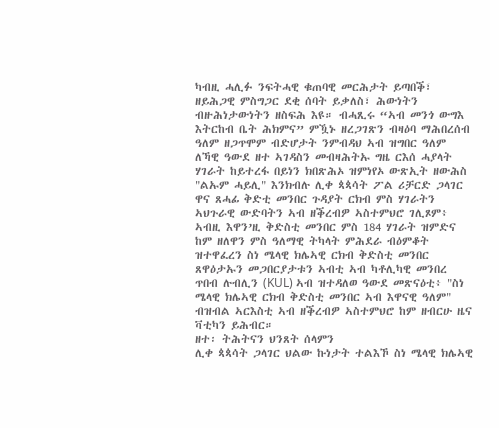ካብዚ ሓሊፉ ንፍትሓዊ ቁጠባዊ መርሕታት ይጣበቕ፣ ዘይሕጋዊ ምስግጋር ደቂ ሰባት ይቃለስ፣ ሕውነትን ብዙሕነታውነትን ዘስፍሕ እዩ። ብሓጺሩ “ኣብ መንጎ ውግእ እትርከብ ቤት ሕክምና” ምዃኑ ዘረጋገጽን ብዛዕባ ማሕበረሰብ ዓለም ዘጋጥሞም ብድሆታት ንምብዳህ ኣብ ዝግበር ዓለም ለኻዊ ዓውደ ዘተ ኣገዳስን መብዛሕትኡ ግዜ ርእሰ ሓያላት ሃገራት ከይተረፋ በይነን ክበጽሕኦ ዝምነየኦ ውጽኢት ዘውሕስ "ልኡም ሓይሊ" እንክብሉ ሊቀ ጳጳሳት ፖል ሪቻርድ ጋላገር ዋና ጸሓፊ ቅድቲ መንበር ጉዳያት ርክብ ምስ ሃገራትን ኣህጉራዊ ውድባትን ኣብ ዘቕረብዎ ኣስተምህሮ ገሊጾም፥ ኣብዚ እዋን’ዚ ቅድስቲ መንበር ምስ 184 ሃገራት ዝምድና ከም ዘለዋን ምስ ዓለማዊ ትካላት ምሕደራ ብዕምቆት ዝተዋፈረን ስነ ሜላዊ ክሌኣዊ ርክብ ቅድስቲ መንበር ጸዋዕታኡን መጋበርያታቱን ኣብቲ ኣብ ካቶሊካዊ መንበረ ጥበብ ሉብሊን (KUL) ኣብ ዝተዳለወ ዓውደ መጽናዕቲ፥ "ስነ ሜላዊ ክሌኣዊ ርክብ ቅድስቲ መንበር ኣብ እዋናዊ ዓለም" ብዝብል ኣርእስቲ ኣብ ዘቕረብዎ ኣስተምህሮ ከም ዘብርሁ ዜና ቫቲካን ይሕብር።
ዘተ፡ ትሕትናን ህንጸት ሰላምን
ሊቀ ጳጳሳት ጋላገር ህልው ኩነታት ተልእኾ ስነ ሜላዊ ክሌኣዊ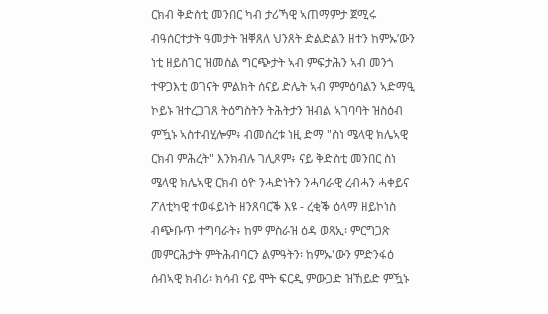ርክብ ቅድስቲ መንበር ካብ ታሪኻዊ ኣጠማምታ ጀሚሩ ብዓሰርተታት ዓመታት ዝቐጸለ ህንጸት ድልድልን ዘተን ከምኡ’ውን ነቲ ዘይስገር ዝመስል ግርጭታት ኣብ ምፍታሕን ኣብ መንጎ ተዋጋእቲ ወገናት ምልክት ሰናይ ድሌት ኣብ ምምዕባልን ኣድማዒ ኮይኑ ዝተረጋገጸ ትዕግስትን ትሕትታን ዝብል ኣገባባት ዝስዕብ ምዃኑ ኣስተብሂሎም፥ ብመሰረቱ ነዚ ድማ "ስነ ሜላዊ ክሌኣዊ ርክብ ምሕረት" እንክብሉ ገሊጾም፥ ናይ ቅድስቲ መንበር ስነ ሜላዊ ክሌኣዊ ርክብ ዕዮ ንሓድነትን ንሓባራዊ ረብሓን ሓቀይና ፖለቲካዊ ተወፋይነት ዘንጸባርቕ እዩ - ረቂቕ ዕላማ ዘይኮነስ ብጭቡጥ ተግባራት፥ ከም ምስራዝ ዕዳ ወጻኢ፡ ምርግጋጽ መምርሕታት ምትሕብባርን ልምዓትን፡ ከምኡ'ውን ምድንፋዕ ሰብኣዊ ክብሪ፡ ክሳብ ናይ ሞት ፍርዲ ምውጋድ ዝኸይድ ምዃኑ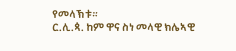የመላኽቱ።
ር.ሊ.ጳ. ከም ዋና ስነ መላዊ ክሌኣዊ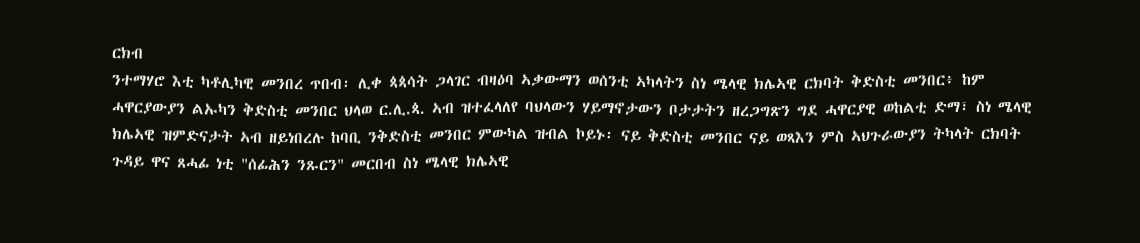ርክብ
ንተማሃሮ እቲ ካቶሊካዊ መንበረ ጥበብ፡ ሊቀ ጳጳሳት ጋላገር ብዛዕባ ኣቃውማን ወሰንቲ ኣካላትን ስነ ሜላዊ ክሌኣዊ ርክባት ቅድስቲ መንበር፥ ከም ሓዋርያውያን ልኡካን ቅድስቲ መንበር ህላወ ር.ሊ.ጳ. ኣብ ዝተፈላለየ ባህላውን ሃይማኖታውን ቦታታትን ዘረጋግጽን ግደ ሓዋርያዊ ወከልቲ ድማ፣ ስነ ሜላዊ ክሌኣዊ ዝምድናታት ኣብ ዘይነበረሉ ከባቢ ንቅድስቲ መንበር ምውካል ዝብል ኮይኑ፡ ናይ ቅድስቲ መንበር ናይ ወጻእን ምስ ኣህጉራውያን ትካላት ርክባት ጉዳይ ዋና ጸሓፊ ነቲ "ሰፊሕን ንጹርን" መርበብ ስነ ሜላዊ ክሌኣዊ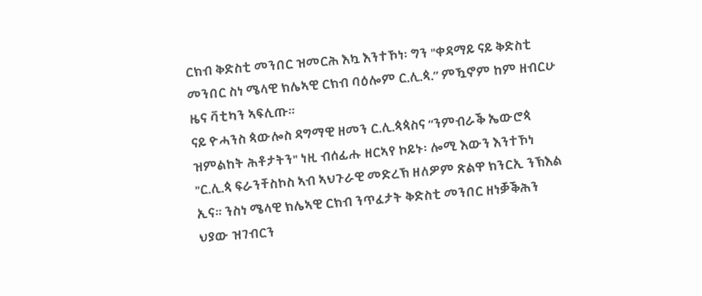ርክብ ቅድስቲ መንበር ዝመርሕ እኳ እንተኾነ፡ ግን "ቀዳማይ ናይ ቅድስቲ መንበር ስነ ሜላዊ ክሌኣዊ ርክብ ባዕሎም ር.ሊ.ጳ.” ምዃኖም ከም ዘብርሁ ዜና ቫቲካን ኣፍሊጡ።
ናይ ዮሓንስ ጳውሎስ ዳግማዊ ዘመን ር.ሊ.ጳጳስና “ንምብራቕ ኤውሮጳ ዝምልከት ሕቶታትን" ነዚ ብሰፊሑ ዘርኣየ ኮይኑ፡ ሎሚ እውን እንተኾነ "ር.ሊ.ጳ ፍራንቸስኮስ ኣብ ኣህጉራዊ መድረኽ ዘለዎም ጽልዋ ክንርኢ ንኽእል ኢና። ንስነ ሜላዊ ክሌኣዊ ርክብ ንጥፈታት ቅድስቲ መንበር ዘነቓቕሕን ህያው ዝገብርን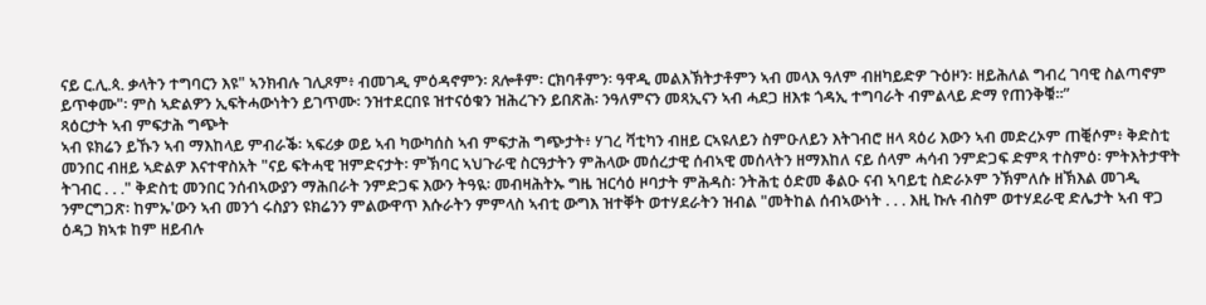ናይ ር.ሊ.ጳ. ቃላትን ተግባርን እዩ" ኣንክብሉ ገሊጾም፥ ብመገዲ ምዕዳኖምን፡ ጸሎቶም፡ ርክባቶምን፡ ዓዋዲ መልእኽትታቶምን ኣብ መላእ ዓለም ብዘካይድዎ ጉዕዞን፡ ዘይሕለል ግብረ ገባዊ ስልጣኖም ይጥቀሙ"፡ ምስ ኣድልዎን ኢፍትሓውነትን ይገጥሙ፡ ንዝተደርበዩ ዝተናዕቁን ዝሕረጉን ይበጽሕ፡ ንዓለምናን መጻኢናን ኣብ ሓደጋ ዘእቱ ጎዳኢ ተግባራት ብምልላይ ድማ የጠንቅቑ።”
ጻዕርታት ኣብ ምፍታሕ ግጭት
ኣብ ዩክሬን ይኹን ኣብ ማእከላይ ምብራቕ፡ ኣፍሪቃ ወይ ኣብ ካውካሰስ ኣብ ምፍታሕ ግጭታት፥ ሃገረ ቫቲካን ብዘይ ርኣዩለይን ስምዑለይን እትገብሮ ዘላ ጻዕሪ እውን ኣብ መድረኦም ጠቒሶም፥ ቅድስቲ መንበር ብዘይ ኣድልዎ እናተዋስአት "ናይ ፍትሓዊ ዝምድናታት፡ ምኽባር ኣህጉራዊ ስርዓታትን ምሕላው መሰረታዊ ሰብኣዊ መሰላትን ዘማእከለ ናይ ሰላም ሓሳብ ንምድጋፍ ድምጻ ተስምዕ፡ ምትእትታዋት ትገብር . . ." ቅድስቲ መንበር ንሰብኣውያን ማሕበራት ንምድጋፍ እውን ትዓዪ፡ መብዛሕትኡ ግዜ ዝርሳዕ ዞባታት ምሕዳስ፡ ንትሕቲ ዕድመ ቆልዑ ናብ ኣባይቲ ስድራኦም ንኽምለሱ ዘኽእል መገዲ ንምርግጋጽ፡ ከምኡ'ውን ኣብ መንጎ ሩስያን ዩክሬንን ምልውዋጥ እሱራትን ምምላስ ኣብቲ ውግእ ዝተቐት ወተሃደራትን ዝብል "መትከል ሰብኣውነት . . . እዚ ኩሉ ብስም ወተሃደራዊ ድሌታት ኣብ ዋጋ ዕዳጋ ክኣቱ ከም ዘይብሉ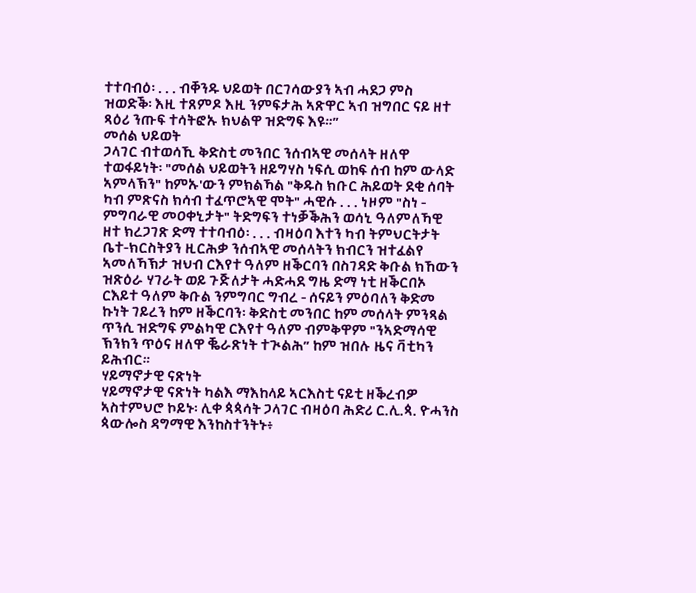ተተባብዕ፡ . . . ብቐንዱ ህይወት በርገሳውያን ኣብ ሓደጋ ምስ ዝወድቕ፡ እዚ ተጸምዶ እዚ ንምፍታሕ ኣጽዋር ኣብ ዝግበር ናይ ዘተ ጻዕሪ ንጡፍ ተሳትፎኡ ክህልዋ ዝድግፍ እዩ።”
መሰል ህይወት
ጋላገር ብተወሳኺ ቅድስቲ መንበር ንሰብኣዊ መሰላት ዘለዋ ተወፋይነት፡ "መሰል ህይወትን ዘይግሃስ ነፍሲ ወከፍ ሰብ ከም ውላድ ኣምላኽን" ከምኡ'ውን ምክልኻል "ቅዱስ ክቡር ሕይወት ደቂ ሰባት ካብ ምጽናስ ክሳብ ተፈጥሮኣዊ ሞት" ሓዊሱ . . . ነዞም "ስነ - ምግባራዊ መዐቀኒታት" ትድግፍን ተነቓቕሕን ወሳኒ ዓለምለኻዊ ዘተ ክረጋገጽ ድማ ተተባብዕ፡ . . . ብዛዕባ እተን ካብ ትምህርትታት ቤተ-ክርስትያን ዚርሕቃ ንሰብኣዊ መሰላትን ክብርን ዝተፈልየ ኣመለኻኽታ ዝህብ ርእየተ ዓለም ዘቕርባን በስገዳድ ቅቡል ክኸውን ዝጽዕራ ሃገራት ወይ ጉጅለታት ሓድሓደ ግዜ ድማ ነቲ ዘቕርበኦ ርእይተ ዓለም ቅቡል ንምግባር ግብረ - ሰናይን ምዕባለን ቅድመ ኩነት ገይረን ከም ዘቕርባን፡ ቅድስቲ መንበር ከም መሰላት ምንጻል ጥንሲ ዝድግፍ ምልካዊ ርእየተ ዓለም ብምቅዋም "ንኣድማሳዊ ኽንክን ጥዕና ዘለዋ ቘራጽነት ተጒልሕ” ከም ዝበሉ ዜና ቫቲካን ይሕብር።
ሃይማኖታዊ ናጽነት
ሃይማኖታዊ ናጽነት ካልእ ማእከላይ ኣርእስቲ ናይቲ ዘቕረብዎ ኣስተምህሮ ኮይኑ፡ ሊቀ ጳጳሳት ጋላገር ብዛዕባ ሕድሪ ር.ሊ.ጳ. ዮሓንስ ጳውሎስ ዳግማዊ እንከስተንትኑ፥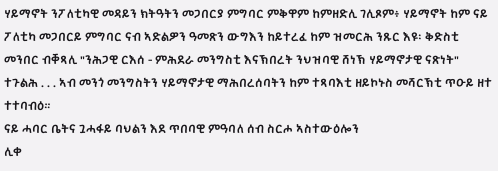ሃይማኖት ንፖለቲካዊ መዳይን ክትዓትን መጋበርያ ምግባር ምቅዋም ከምዘድሊ ገሊጾም፥ ሃይማኖት ከም ናይ ፖለቲካ መጋበርይ ምግባር ናብ ኣድልዎን ዓመጽን ውግእን ከይተረፈ ከም ዝመርሕ ንጹር እዩ፡ ቅድስቲ መንበር ብቐጻሊ "ንሕጋዊ ርእሰ - ምሕደራ መንግስቲ እናኽበረት ንህዝባዊ ሸነኽ ሃይማኖታዊ ናጽነት" ተጉልሕ . . . ኣብ መንጎ መንግስትን ሃይማኖታዊ ማሕበረሰባትን ከም ተጻባእቲ ዘይኮኑስ መሻርኽቲ ጥዑይ ዘተ ተተባብዕ።
ናይ ሓባር ቤትና ጓሓፋይ ባህልን እደ ጥበባዊ ምዓባለ ሰብ ስርሖ ኣስተውዕሎን
ሊቀ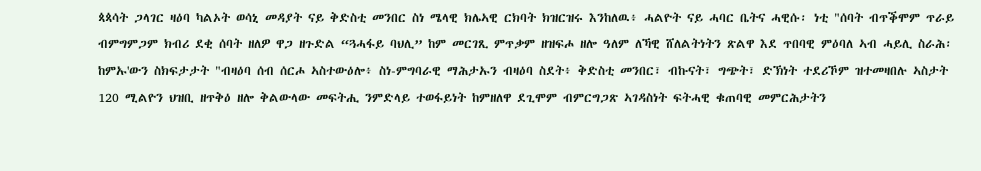ጳጳሳት ጋላገር ዛዕባ ካልኦት ወሳኒ መዳያት ናይ ቅድስቲ መንበር ስነ ሜላዊ ክሌኣዊ ርክባት ክዝርዝሩ እንከለዉ፥ ሓልዮት ናይ ሓባር ቤትና ሓዊሱ፡ ነቲ "ሰባት ብጥቕሞም ጥራይ ብምግምጋም ክብሪ ደቂ ሰባት ዘለዎ ዋጋ ዘጉድል “ጓሓፋይ ባህሊ” ከም መርገጺ ምጥቃም ዘዝፍሖ ዘሎ ዓለም ለኻዊ ሸለልትነትን ጽልዋ እደ ጥበባዊ ምዕባለ ኣብ ሓይሊ ስራሕ፡ ከምኡ'ውን ስክፍታታት "ብዛዕባ ሰብ ሰርሖ ኣስተውዕሎ፥ ስነ-ምግባራዊ ማሕታኡን ብዛዕባ ስደት፥ ቅድስቲ መንበር፣ ብኩናት፣ ግጭት፣ ድኽነት ተደሪኾም ዝተመዛበሉ ኣስታት 120 ሚልዮን ህዝቢ ዘጥቅዕ ዘሎ ቅልውላው መፍትሒ ንምድላይ ተወፋይነት ከምዘለዋ ደጊሞም ብምርግጋጽ ኣገዳስነት ፍትሓዊ ቁጠባዊ መምርሕታትን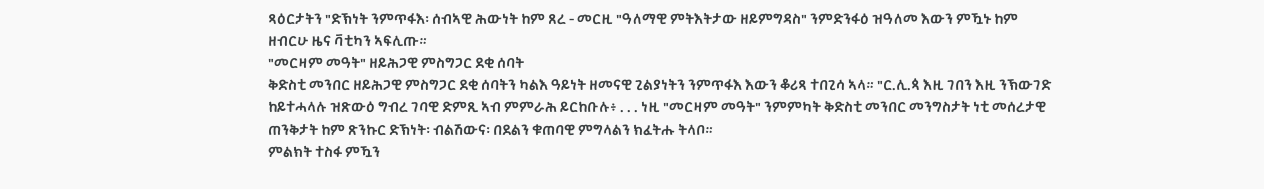ጻዕርታትን "ድኽነት ንምጥፋእ፡ ሰብኣዊ ሕውነት ከም ጸረ - መርዚ "ዓለማዊ ምትእትታው ዘይምግዳስ" ንምድንፋዕ ዝዓለመ እውን ምዃኑ ከም ዘብርሁ ዜና ቫቲካን ኣፍሊጡ።
"መርዛም መዓት" ዘይሕጋዊ ምስግጋር ደቂ ሰባት
ቅድስቲ መንበር ዘይሕጋዊ ምስግጋር ደቂ ሰባትን ካልእ ዓይነት ዘመናዊ ጊልያነትን ንምጥፋእ እውን ቆሪጻ ተበጊሳ ኣላ። "ር.ሊ.ጳ እዚ ገበን እዚ ንኽውገድ ከይተሓላሉ ዝጽውዕ ግብረ ገባዊ ድምጺ ኣብ ምምራሕ ይርከቡሉ፥ . . . ነዚ "መርዛም መዓት" ንምምካት ቅድስቲ መንበር መንግስታት ነቲ መሰረታዊ ጠንቅታት ከም ጽንኩር ድኽነት፡ ብልሽውና፡ በደልን ቁጠባዊ ምግላልን ክፈትሑ ትላቦ።
ምልክት ተስፋ ምዃን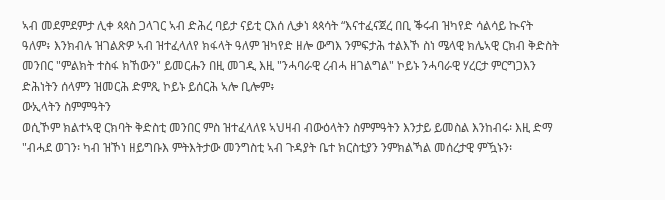ኣብ መደምደምታ ሊቀ ጳጳስ ጋላገር ኣብ ድሕረ ባይታ ናይቲ ርእሰ ሊቃነ ጳጳሳት “እናተፈናጀረ በቢ ቕሩብ ዝካየድ ሳልሳይ ኲናት ዓለም፥ እንክብሉ ዝገልጽዎ ኣብ ዝተፈላለየ ክፋላት ዓለም ዝካየድ ዘሎ ውግእ ንምፍታሕ ተልእኾ ስነ ሜላዊ ክሌኣዊ ርክብ ቅድስት መንበር "ምልክት ተስፋ ክኸውን" ይመርሑን በዚ መገዲ እዚ "ንሓባራዊ ረብሓ ዘገልግል" ኮይኑ ንሓባራዊ ሃረርታ ምርግጋእን ድሕነትን ሰላምን ዝመርሕ ድምጺ ኮይኑ ይሰርሕ ኣሎ ቢሎም፥
ውኢላትን ስምምዓትን
ወሲኾም ክልተኣዊ ርክባት ቅድስቲ መንበር ምስ ዝተፈላለዩ ኣህዛብ ብውዕላትን ስምምዓትን እንታይ ይመስል እንከብሩ፡ እዚ ድማ "ብሓደ ወገን፡ ካብ ዝኾነ ዘይግቡእ ምትእትታው መንግስቲ ኣብ ጉዳያት ቤተ ክርስቲያን ንምክልኻል መሰረታዊ ምዃኑን፡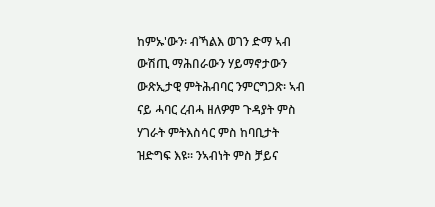ከምኡ'ውን፡ ብኻልእ ወገን ድማ ኣብ ውሽጢ ማሕበራውን ሃይማኖታውን ውጽኢታዊ ምትሕብባር ንምርግጋጽ፡ ኣብ ናይ ሓባር ረብሓ ዘለዎም ጉዳያት ምስ ሃገራት ምትእስሳር ምስ ከባቢታት ዝድግፍ እዩ። ንኣብነት ምስ ቻይና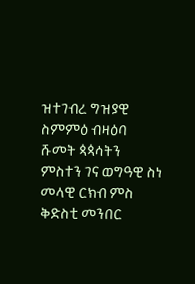ዝተገብረ ግዝያዊ ስምምዕ ብዛዕባ ሹመት ጳጳሳትን ምስተን ገና ወግዓዊ ስነ መላዊ ርክብ ምስ ቅድስቲ መንበር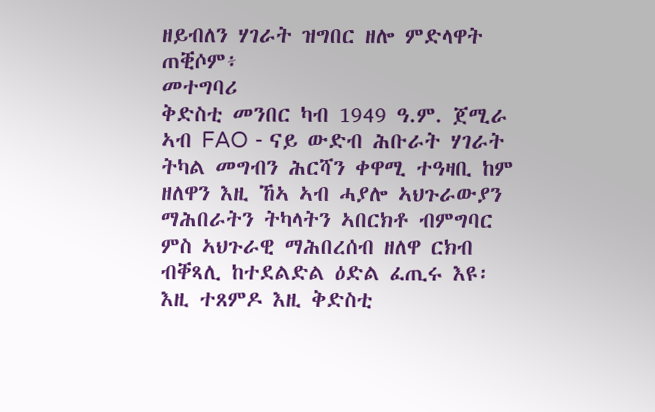ዘይብለን ሃገራት ዝግበር ዘሎ ምድላዋት ጠቒሶም፥
መተግባሪ
ቅድስቲ መንበር ካብ 1949 ዓ.ም. ጀሚራ ኣብ FAO - ናይ ውድብ ሕቡራት ሃገራት ትካል መግብን ሕርሻን ቀዋሚ ተዓዛቢ ከም ዘለዋን እዚ ኸኣ ኣብ ሓያሎ ኣህጉራውያን ማሕበራትን ትካላትን ኣበርክቶ ብምግባር ምስ ኣህጉራዊ ማሕበረሰብ ዘለዋ ርክብ ብቐጻሊ ከተደልድል ዕድል ፈጢሩ እዩ፡ እዚ ተጸምዶ እዚ ቅድስቲ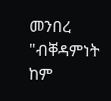መንበረ "ብቐዳምነት ከም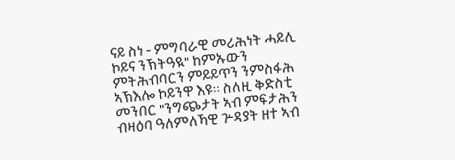ናይ ስነ - ምግባራዊ መሪሕነት ሓይሊ ኮይና ንኽትዓዪ" ከምኡውን ምትሕብባርን ምይይጥን ንምስፋሕ ኣኽእሎ ኮይንዋ እዩ። ስለዚ ቅድስቲ መንበር "ንግጭታት ኣብ ምፍታሕን ብዛዕባ ዓለምለኻዊ ጕዳያት ዘተ ኣብ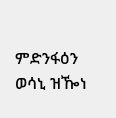ምድንፋዕን ወሳኒ ዝዀነ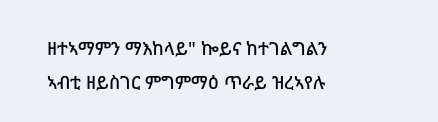ዘተኣማምን ማእከላይ" ኰይና ከተገልግልን ኣብቲ ዘይስገር ምግምማዕ ጥራይ ዝረኣየሉ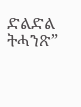ድልድል ትሓንጽ”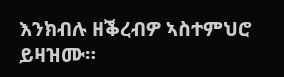እንክብሉ ዘቕረብዎ ኣስተምህሮ ይዛዝሙ።